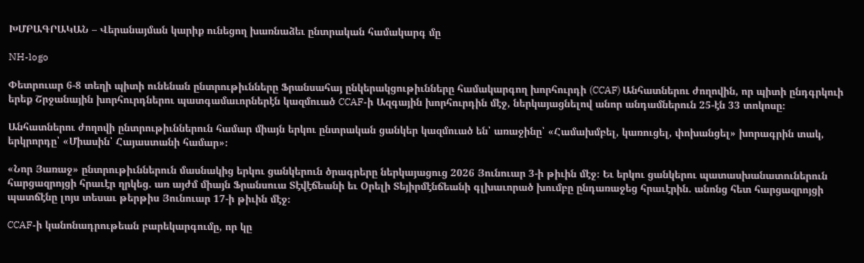ԽՄԲԱԳՐԱԿԱՆ – Վերանայման կարիք ունեցող խառնաձեւ ընտրական համակարգ մը

NH-logo

Փետրուար 6-8 տեղի պիտի ունենան ընտրութիւնները Ֆրանսահայ ընկերակցութիւնները համակարգող խորհուրդի (CCAF) Անհատներու ժողովին, որ պիտի ընդգրկուի երեք Շրջանային խորհուրդներու պատգամաւորներէն կազմուած CCAF-ի Ազգային խորհուրդին մէջ, ներկայացնելով անոր անդամներուն 25-էն 33 տոկոսը։

Անհատներու ժողովի ընտրութիւններուն համար միայն երկու ընտրական ցանկեր կազմուած են՝ առաջինը՝ «Համախմբել, կառուցել, փոխանցել» խորագրին տակ, երկրորդը՝ «Միասին՝ Հայաստանի համար»։

«Նոր Յառաջ» ընտրութիւններուն մասնակից երկու ցանկերուն ծրագրերը ներկայացուց 2026 Յունուար 3-ի թիւին մէջ։ Եւ երկու ցանկերու պատասխանատուներուն հարցազրոյցի հրաւէր ղրկեց. առ այժմ միայն Ֆրանսուա Տէվէճեանի եւ Օրելի Տեյիրմէնճեանի գլխաւորած խումբը ընդառաջեց հրաւէրին. անոնց հետ հարցազրոյցի պատճէնը լոյս տեսաւ թերթիս Յունուար 17-ի թիւին մէջ։

CCAF-ի կանոնադրութեան բարեկարգումը, որ կը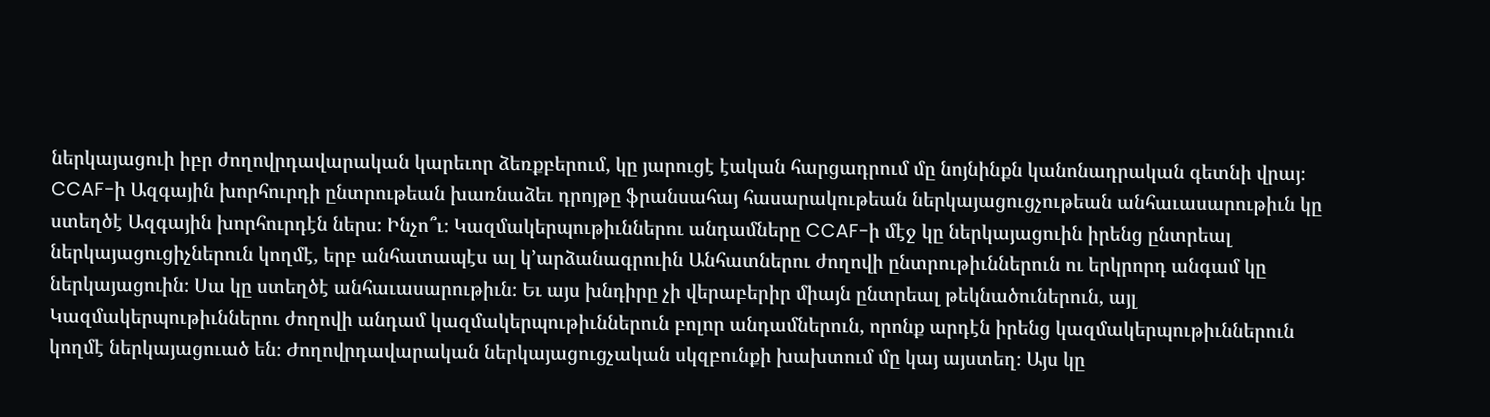ներկայացուի իբր ժողովրդավարական կարեւոր ձեռքբերում, կը յարուցէ էական հարցադրում մը նոյնինքն կանոնադրական գետնի վրայ։ CCAF-ի Ազգային խորհուրդի ընտրութեան խառնաձեւ դրոյթը ֆրանսահայ հասարակութեան ներկայացուցչութեան անհաւասարութիւն կը ստեղծէ Ազգային խորհուրդէն ներս։ Ինչո՞ւ։ Կազմակերպութիւններու անդամները CCAF-ի մէջ կը ներկայացուին իրենց ընտրեալ ներկայացուցիչներուն կողմէ, երբ անհատապէս ալ կ՚արձանագրուին Անհատներու ժողովի ընտրութիւններուն ու երկրորդ անգամ կը ներկայացուին։ Սա կը ստեղծէ անհաւասարութիւն։ Եւ այս խնդիրը չի վերաբերիր միայն ընտրեալ թեկնածուներուն, այլ Կազմակերպութիւններու ժողովի անդամ կազմակերպութիւններուն բոլոր անդամներուն, որոնք արդէն իրենց կազմակերպութիւններուն կողմէ ներկայացուած են։ Ժողովրդավարական ներկայացուցչական սկզբունքի խախտում մը կայ այստեղ։ Այս կը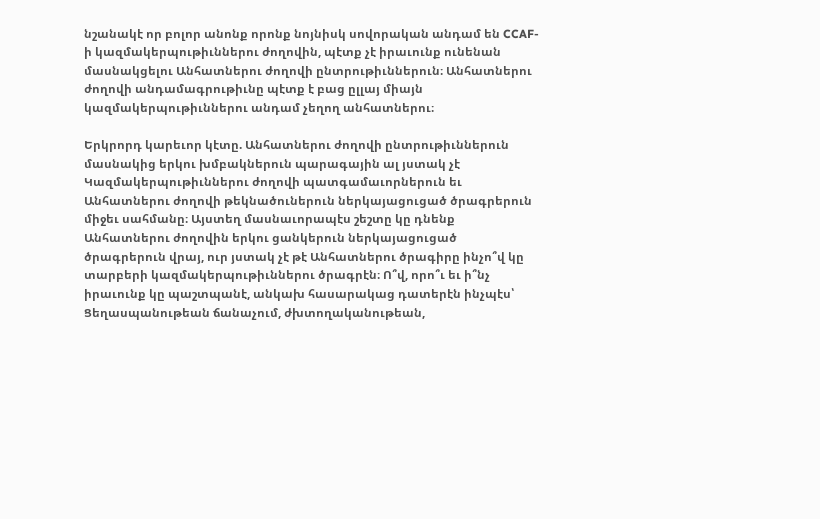նշանակէ որ բոլոր անոնք որոնք նոյնիսկ սովորական անդամ են CCAF-ի կազմակերպութիւններու ժողովին, պէտք չէ իրաւունք ունենան մասնակցելու Անհատներու ժողովի ընտրութիւններուն։ Անհատներու ժողովի անդամագրութիւնը պէտք է բաց ըլլայ միայն կազմակերպութիւններու անդամ չեղող անհատներու։

Երկրորդ կարեւոր կէտը. Անհատներու ժողովի ընտրութիւններուն մասնակից երկու խմբակներուն պարագային ալ յստակ չէ Կազմակերպութիւններու ժողովի պատգամաւորներուն եւ Անհատներու ժողովի թեկնածուներուն ներկայացուցած ծրագրերուն միջեւ սահմանը։ Այստեղ մասնաւորապէս շեշտը կը դնենք Անհատներու ժողովին երկու ցանկերուն ներկայացուցած ծրագրերուն վրայ, ուր յստակ չէ թէ Անհատներու ծրագիրը ինչո՞վ կը տարբերի կազմակերպութիւններու ծրագրէն։ Ո՞վ, որո՞ւ եւ ի՞նչ իրաւունք կը պաշտպանէ, անկախ հասարակաց դատերէն ինչպէս՝ Ցեղասպանութեան ճանաչում, ժխտողականութեան,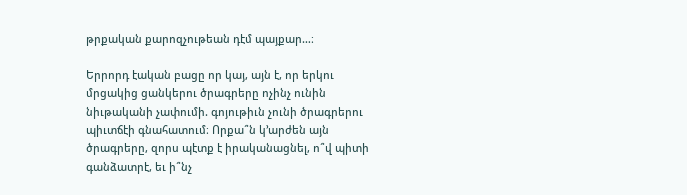թրքական քարոզչութեան դէմ պայքար…։

Երրորդ էական բացը որ կայ, այն է, որ երկու մրցակից ցանկերու ծրագրերը ոչինչ ունին նիւթականի չափումի. գոյութիւն չունի ծրագրերու պիւտճէի գնահատում։ Որքա՞ն կ՚արժեն այն ծրագրերը, զորս պէտք է իրականացնել, ո՞վ պիտի գանձատրէ, եւ ի՞նչ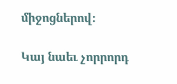միջոցներով։

Կայ նաեւ չորրորդ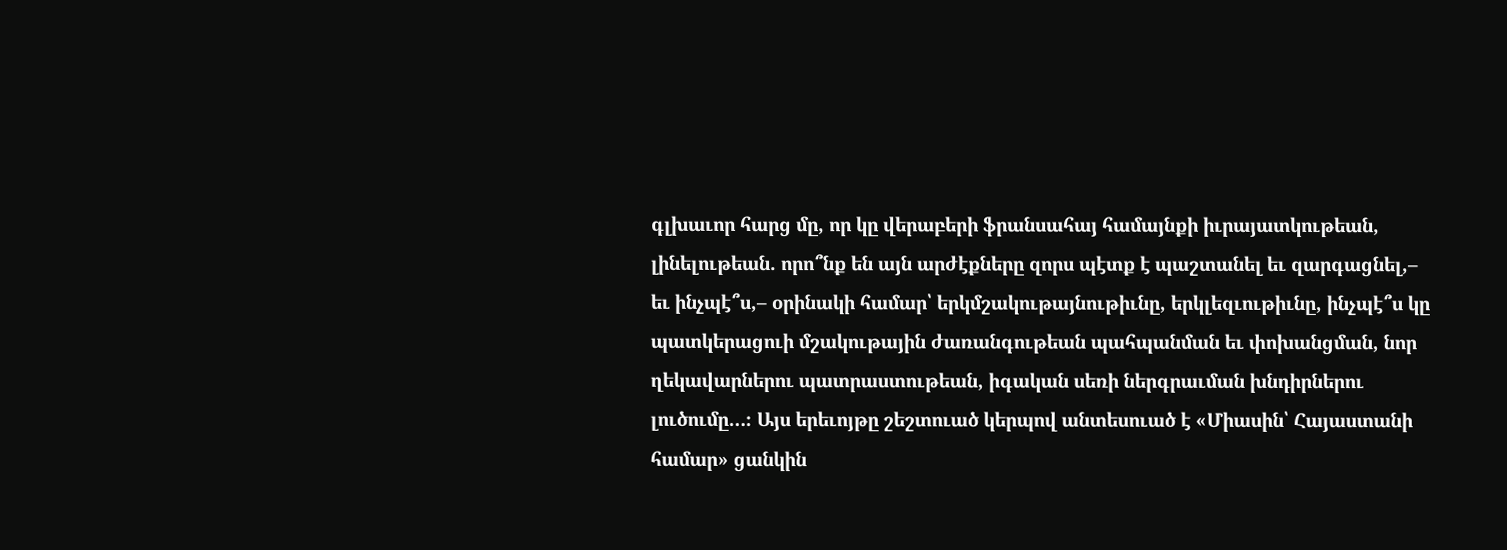գլխաւոր հարց մը, որ կը վերաբերի ֆրանսահայ համայնքի իւրայատկութեան, լինելութեան. որո՞նք են այն արժէքները զորս պէտք է պաշտանել եւ զարգացնել,– եւ ինչպէ՞ս,– օրինակի համար՝ երկմշակութայնութիւնը, երկլեզւութիւնը, ինչպէ՞ս կը պատկերացուի մշակութային ժառանգութեան պահպանման եւ փոխանցման, նոր ղեկավարներու պատրաստութեան, իգական սեռի ներգրաւման խնդիրներու լուծումը…։ Այս երեւոյթը շեշտուած կերպով անտեսուած է «Միասին՝ Հայաստանի համար» ցանկին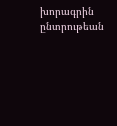խորագրին ընտրութեան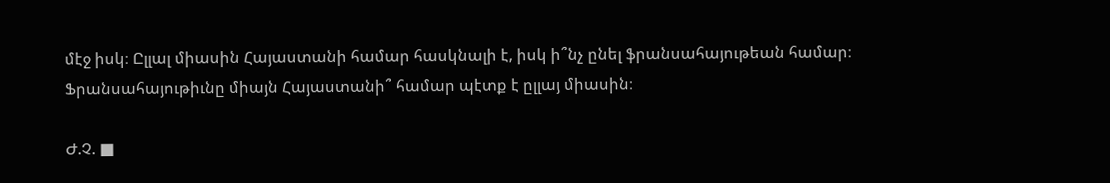մէջ իսկ։ Ըլլալ միասին Հայաստանի համար հասկնալի է, իսկ ի՞նչ ընել ֆրանսահայութեան համար։ Ֆրանսահայութիւնը միայն Հայաստանի՞ համար պէտք է ըլլայ միասին։

Ժ.Չ. ■